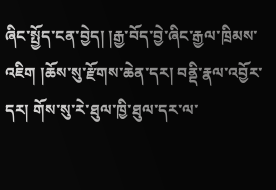ཞིང་སྤྱོད་ངན་བྱེད། །རྒྱ་བོད་བྱེ་ཞིང་རྒྱལ་ཁྲིམས་འཇིག །ཆོས་སུ་རྫོགས་ཆེན་དར། བནྡི་རྣལ་འབྱོར་དར། གོས་སུ་རེ་ཐུལ་ཁྱི་ཐུལ་དར་ལ་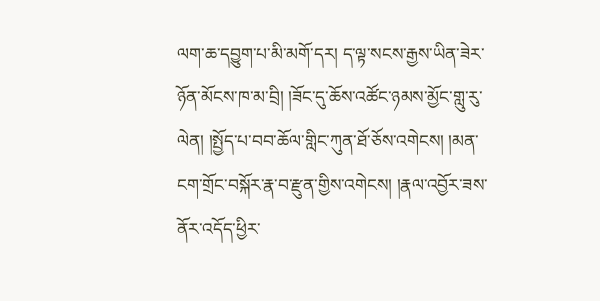ལག་ཆ་དབྱུག་པ་མི་མགོ་དར། ད་ལྟ་སངས་རྒྱས་ཡིན་ཟེར་ཉོན་མོངས་ཁ་མ་བྲི། །ཟོང་དུ་ཆོས་འཚོང་ཉམས་མྱོང་གླུ་རུ་ལེན། །སྤྱོད་པ་བབ་ཆོལ་གླིང་ཀུན་ཐོ་ཅོས་འགེངས། །མན་ངག་གྲོང་བསྐོར་རྣ་བ་རྫུན་གྱིས་འགེངས། །རྣལ་འབྱོར་ཟས་ནོར་འདོད་ཕྱིར་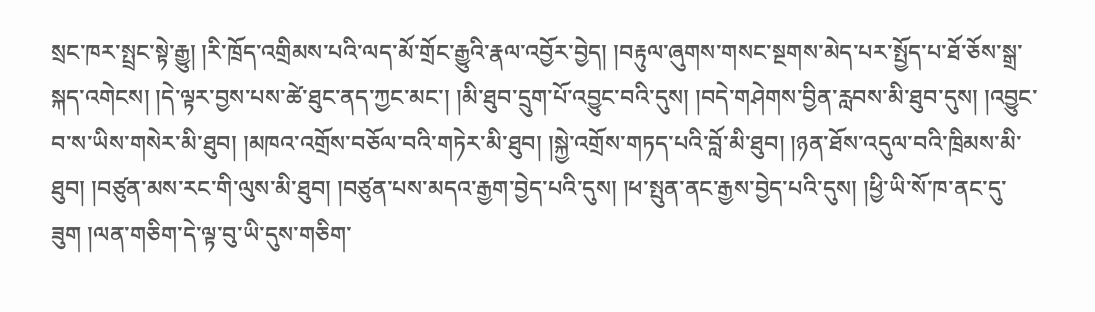སྲང་ཁར་སྤྲང་སྟེ་རྒྱུ། །རི་ཁྲོད་འགྲིམས་པའི་ལད་མོ་གྲོང་རྒྱུའི་རྣལ་འབྱོར་བྱེད། །བརྟུལ་ཞུགས་གསང་སྔགས་མེད་པར་སྤྱོད་པ་ཐོ་ཅོས་སྒྲ་སྐད་འགེངས། །དེ་ལྟར་བྱས་པས་ཚེ་ཐུང་ནད་ཀྱང་མང་། །མི་ཐུབ་དྲུག་པོ་འབྱུང་བའི་དུས། །བདེ་གཤེགས་བྱིན་རླབས་མི་ཐུབ་དུས། །འབྱུང་བ་ས་ཡིས་གསེར་མི་ཐུབ། །མཁའ་འགྲོས་བཅོལ་བའི་གཏེར་མི་ཐུབ། །སྐྱེ་འགྲོས་གཏད་པའི་བློ་མི་ཐུབ། །ཉན་ཐོས་འདུལ་བའི་ཁྲིམས་མི་ཐུབ། །བཙུན་མས་རང་གི་ལུས་མི་ཐུབ། །བཙུན་པས་མདའ་རྒྱག་བྱེད་པའི་དུས། །ཕ་སྤུན་ནང་རྒྱས་བྱེད་པའི་དུས། །ཕྱི་ཡི་སོ་ཁ་ནང་དུ་ཟུག །ལན་གཅིག་དེ་ལྟ་བུ་ཡི་དུས་གཅིག་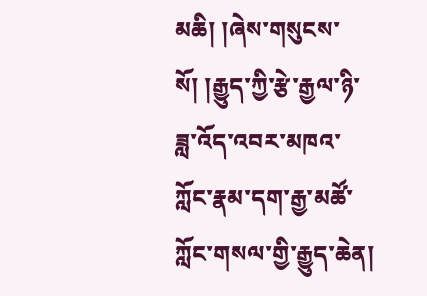མཆི། །ཞེས་གསུངས་སོ། །རྒྱུད་ཀྱི་རྩེ་རྒྱལ་ཉི་ཟླ་འོད་འབར་མཁའ་ཀློང་རྣམ་དག་རྒྱ་མཚོ་ཀློང་གསལ་གྱི་རྒྱུད་ཆེན།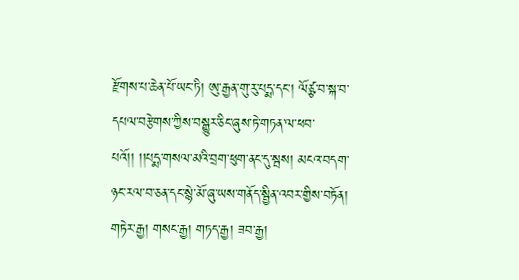རྫོགས་པ་ཆེན་པོ་ཡང་ཏི། ཨུ་རྒྱན་གུ་རུ་པདྨ་དང་། ལོཙྩ་བ་སྐ་བ་དཔལ་བརྩེགས་ཀྱིས་བསྒྱུར་ཅིང་ཞུས་ཏེ་གཏན་ལ་ཕབ་པའོ།། །།པདྨ་གསལ་མའི་བྲག་ཕུག་ནང་དུ་སྦས། མངའ་བདག་ཉང་རལ་བ་ཅན་དང་སྙེ་མོ་ཞུ་ཡས་གནོད་སྦྱིན་འབར་གྱིས་བཏོན། གཏེར་རྒྱ། གསང་རྒྱ། གཏད་རྒྱ། ཟབ་རྒྱ།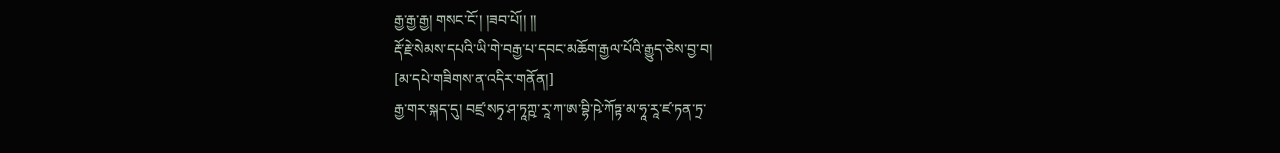རྒྱ་རྒྱ་རྒྱ། གསང་ངོ་། །ཟབ་པོ།། །།
རྡོ་རྗེ་སེམས་དཔའི་ཡི་གེ་བརྒྱ་པ་དབང་མཆོག་རྒྱལ་པོའི་རྒྱུད་ཅེས་བྱ་བ།
[མ་དཔེ་གཟིགས་ན་འདིར་གནོན།]
རྒྱ་གར་སྐད་དུ། བཛྲ་སཏྭ་ཤ་ཏཱཀྵ་རཱ་ཀ་ཨ་བྷི་ཥེ་ཀོཏྟ་མ་ཧཱ་རཱ་ཛ་ཏན་ཏྲ་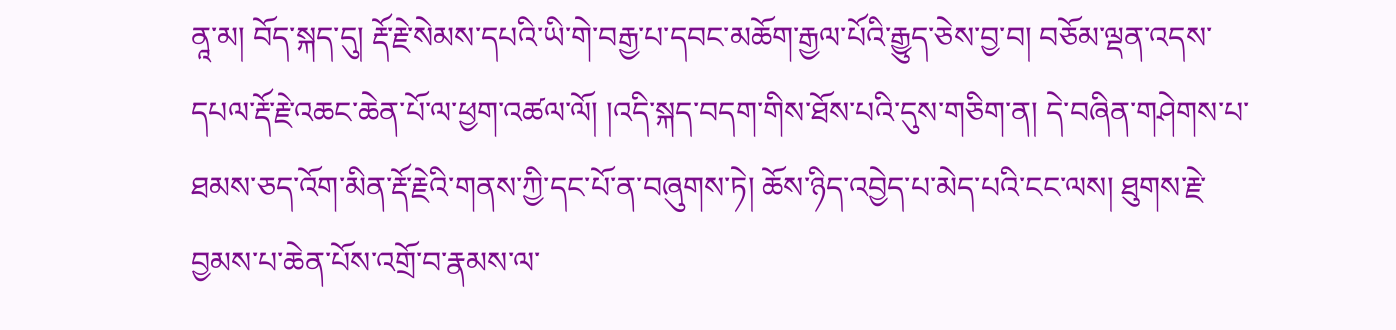ནཱ་མ། བོད་སྐད་དུ། རྡོ་རྗེ་སེམས་དཔའི་ཡི་གེ་བརྒྱ་པ་དབང་མཆོག་རྒྱལ་པོའི་རྒྱུད་ཅེས་བྱ་བ། བཅོམ་ལྡན་འདས་དཔལ་རྡོ་རྗེ་འཆང་ཆེན་པོ་ལ་ཕྱག་འཚལ་ལོ། །འདི་སྐད་བདག་གིས་ཐོས་པའི་དུས་གཅིག་ན། དེ་བཞིན་གཤེགས་པ་ཐམས་ཅད་འོག་མིན་རྡོ་རྗེའི་གནས་ཀྱི་དང་པོ་ན་བཞུགས་ཏེ། ཆོས་ཉིད་འབྱེད་པ་མེད་པའི་ངང་ལས། ཐུགས་རྗེ་བྱམས་པ་ཆེན་པོས་འགྲོ་བ་རྣམས་ལ་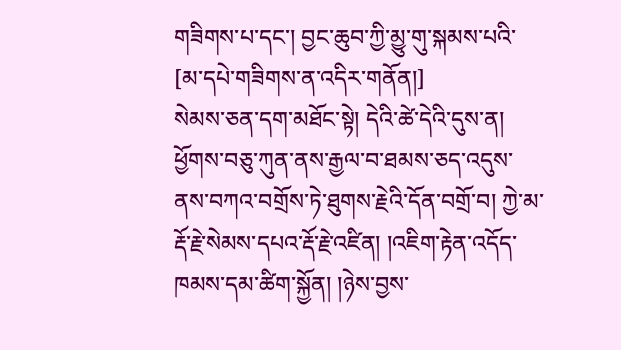གཟིགས་པ་དང་། བྱང་ཆུབ་ཀྱི་མྱུ་གུ་སྐམས་པའི་
[མ་དཔེ་གཟིགས་ན་འདིར་གནོན།]
སེམས་ཅན་དག་མཐོང་སྟེ། དེའི་ཚེ་དེའི་དུས་ན། ཕྱོགས་བཅུ་ཀུན་ནས་རྒྱལ་བ་ཐམས་ཅད་འདུས་ནས་བཀའ་བགྲོས་ཏེ་ཐུགས་རྗེའི་དོན་བགྲོ་བ། ཀྱེ་མ་རྡོ་རྗེ་སེམས་དཔའ་རྡོ་རྗེ་འཛིན། །འཇིག་རྟེན་འདོད་ཁམས་དམ་ཚིག་སྐྱོན། །ཉེས་བྱས་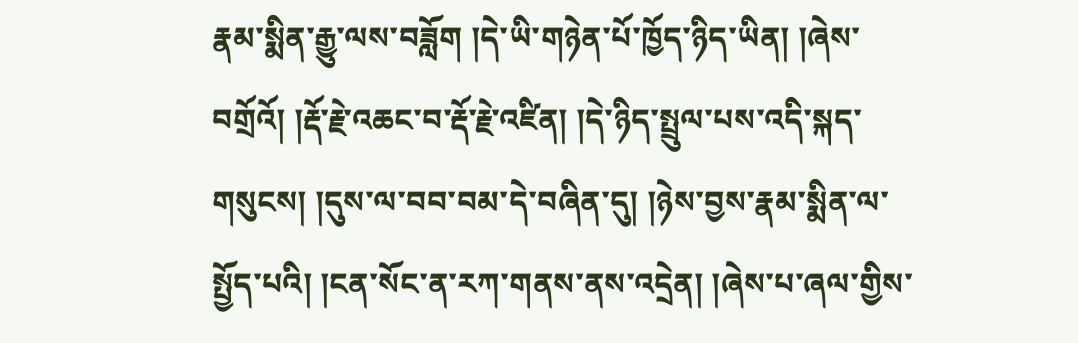རྣམ་སྨིན་རྒྱུ་ལས་བཟློག །དེ་ཡི་གཉེན་པོ་ཁྱོད་ཉིད་ཡིན། །ཞེས་བགྲོའོ། །རྡོ་རྗེ་འཆང་བ་རྡོ་རྗེ་འཛིན། །དེ་ཉིད་སྤྲུལ་པས་འདི་སྐད་གསུངས། །དུས་ལ་བབ་བམ་དེ་བཞིན་དུ། །ཉེས་བྱས་རྣམ་སྨིན་ལ་སྤྱོད་པའི། །ངན་སོང་ན་རཀ་གནས་ནས་འདྲེན། །ཞེས་པ་ཞལ་གྱིས་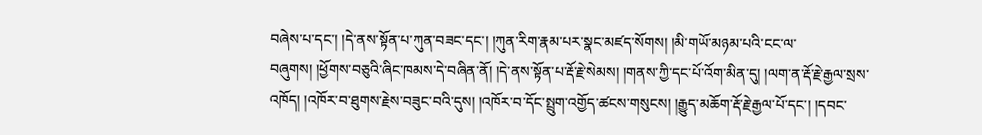བཞེས་པ་དང་། །དེ་ནས་སྟོན་པ་ཀུན་བཟང་དང་། །ཀུན་རིག་རྣམ་པར་སྣང་མཛད་སོགས། །མི་གཡོ་མཉམ་པའི་ངང་ལ་བཞུགས། །ཕྱོགས་བཅུའི་ཞིང་ཁམས་དེ་བཞིན་ནོ། །དེ་ནས་སྟོན་པ་རྡོ་རྗེ་སེམས། །གནས་ཀྱི་དང་པོ་འོག་མིན་དུ། །ལག་ན་རྡོ་རྗེ་རྒྱལ་སྲས་འཁོད། །འཁོར་བ་ཐུགས་རྗེས་བཟུང་བའི་དུས། །འཁོར་བ་དོང་སྤྲུག་འགྱོད་ཚངས་གསུངས། །རྒྱུད་མཆོག་རྡོ་རྗེ་རྒྱལ་པོ་དང་། །དབང་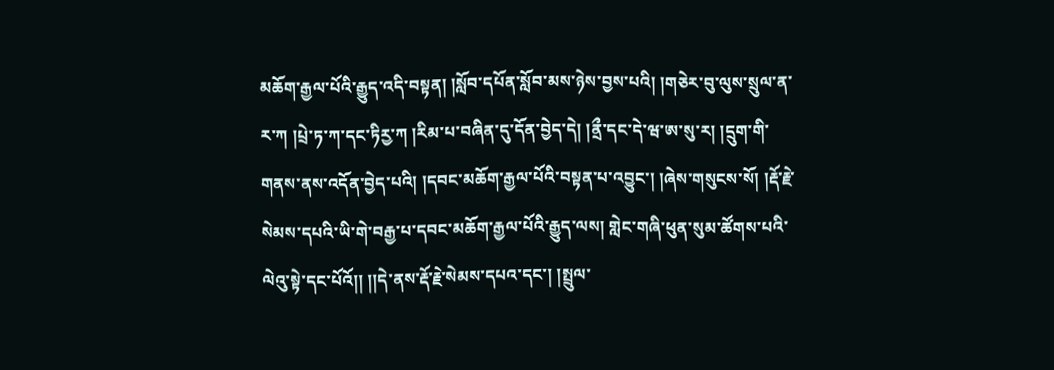མཆོག་རྒྱལ་པོའི་རྒྱུད་འདི་བསྟན། །སློབ་དཔོན་སློབ་མས་ཉེས་བྱས་པའི། །གཅེར་བུ་ལུས་སྲུལ་ན་ར་ཀ །པྲེ་ཏ་ཀ་དང་ཏིརྱ་ཀ །རིམ་པ་བཞིན་དུ་དོན་བྱེད་དེ། །ནྲྀ་དང་དེ་ཝ་ཨ་སུ་ར། །དྲུག་གི་གནས་ནས་འདོན་བྱེད་པའི། །དབང་མཆོག་རྒྱལ་པོའི་བསྟན་པ་འབྱུང་། །ཞེས་གསུངས་སོ། །རྡོ་རྗེ་སེམས་དཔའི་ཡི་གེ་བརྒྱ་པ་དབང་མཆོག་རྒྱལ་པོའི་རྒྱུད་ལས། གླེང་གཞི་ཕུན་སུམ་ཚོགས་པའི་ལེའུ་སྟེ་དང་པོའོ།། །།དེ་ནས་རྡོ་རྗེ་སེམས་དཔའ་དང་། །སྤྲུལ་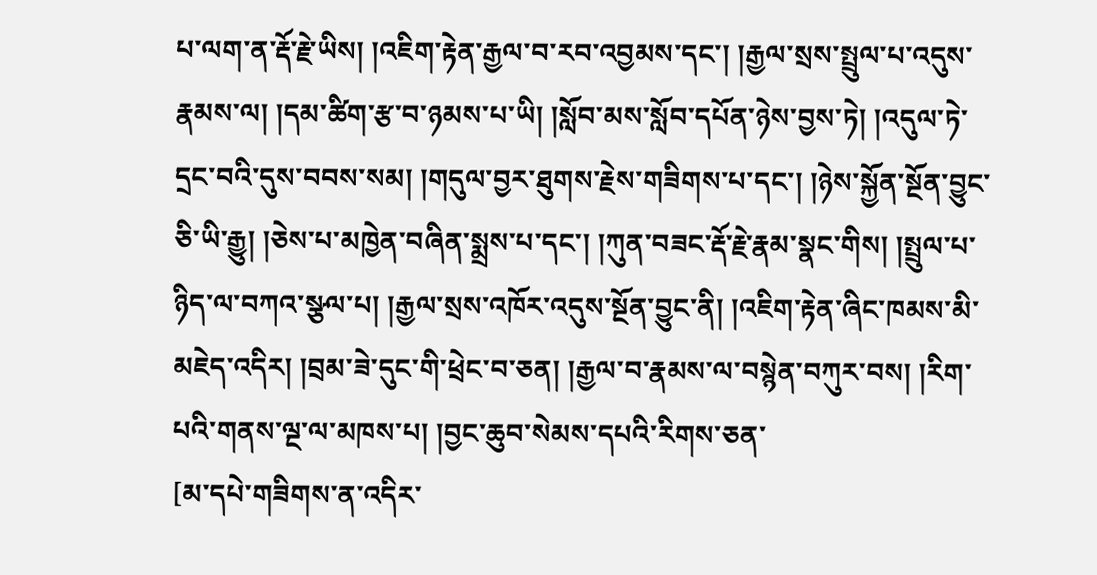པ་ལག་ན་རྡོ་རྗེ་ཡིས། །འཇིག་རྟེན་རྒྱལ་བ་རབ་འབྱམས་དང་། །རྒྱལ་སྲས་སྤྲུལ་པ་འདུས་རྣམས་ལ། །དམ་ཚིག་རྩ་བ་ཉམས་པ་ཡི། །སློབ་མས་སློབ་དཔོན་ཉེས་བྱས་ཏེ། །འདུལ་ཏེ་དྲང་བའི་དུས་བབས་སམ། །གདུལ་བྱར་ཐུགས་རྗེས་གཟིགས་པ་དང་། །ཉེས་སྐྱོན་སྔོན་བྱུང་ཅི་ཡི་རྒྱུ། །ཅེས་པ་མཁྱེན་བཞིན་སྨྲས་པ་དང་། །ཀུན་བཟང་རྡོ་རྗེ་རྣམ་སྣང་གིས། །སྤྲུལ་པ་ཉིད་ལ་བཀའ་སྩལ་པ། །རྒྱལ་སྲས་འཁོར་འདུས་སྔོན་བྱུང་ནི། །འཇིག་རྟེན་ཞིང་ཁམས་མི་མཇེད་འདིར། །བྲམ་ཟེ་དུང་གི་ཕྲེང་བ་ཅན། །རྒྱལ་བ་རྣམས་ལ་བསྙེན་བཀུར་བས། །རིག་པའི་གནས་ལྔ་ལ་མཁས་པ། །བྱང་ཆུབ་སེམས་དཔའི་རིགས་ཅན་
[མ་དཔེ་གཟིགས་ན་འདིར་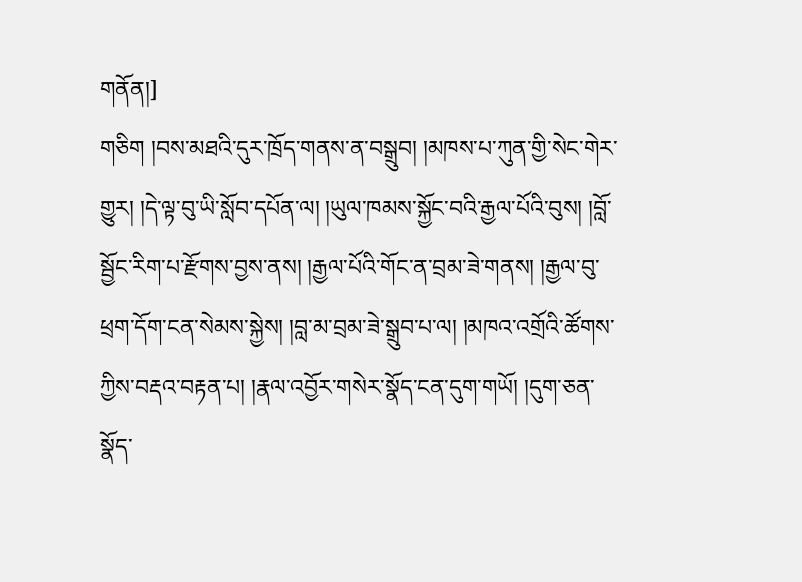གནོན།]
གཅིག །བས་མཐའི་དུར་ཁྲོད་གནས་ན་བསྒྲུབ། །མཁས་པ་ཀུན་གྱི་སེང་གེར་གྱུར། །དེ་ལྟ་བུ་ཡི་སློབ་དཔོན་ལ། །ཡུལ་ཁམས་སྐྱོང་བའི་རྒྱལ་པོའི་བུས། །བློ་སྦྱོང་རིག་པ་རྫོགས་བྱས་ནས། །རྒྱལ་པོའི་གོང་ན་བྲམ་ཟེ་གནས། །རྒྱལ་བུ་ཕྲག་དོག་ངན་སེམས་སྐྱེས། །བླ་མ་བྲམ་ཟེ་སྒྲུབ་པ་ལ། །མཁའ་འགྲོའི་ཚོགས་ཀྱིས་བརྡའ་བརྟན་པ། །རྣལ་འབྱོར་གསེར་སྣོད་ངན་དུག་གཡོ། །དུག་ཅན་སྣོད་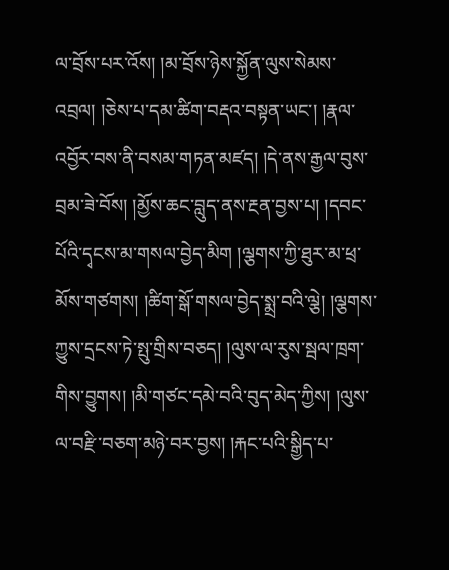ལ་བྲོས་པར་འོས། །མ་བྲོས་ཉེས་སྐྱོན་ལུས་སེམས་འབྲལ། །ཅེས་པ་དམ་ཚིག་བརྡའ་བསྟན་ཡང་། །རྣལ་འབྱོར་བས་ནི་བསམ་གཏན་མཛད། །དེ་ནས་རྒྱལ་བུས་བྲམ་ཟེ་བོས། །མྱོས་ཆང་བླུད་ནས་རྔན་བྱས་པ། །དབང་པོའི་དྭངས་མ་གསལ་བྱེད་མིག །ལྕགས་ཀྱི་ཐུར་མ་ཕྲ་མོས་གཙགས། །ཚིག་སྒོ་གསལ་བྱེད་སྨྲ་བའི་ལྕེ། །ལྕགས་ཀྱུས་དྲངས་ཏེ་སྤུ་གྲིས་བཅད། །ལུས་ལ་རུས་སྦལ་ཁྲག་གིས་བྱུགས། །མི་གཙང་དམེ་བའི་བུད་མེད་ཀྱིས། །ལུས་ལ་བརྫི་བཅག་མཉེ་བར་བྱས། །རྐང་པའི་སྒྱིད་པ་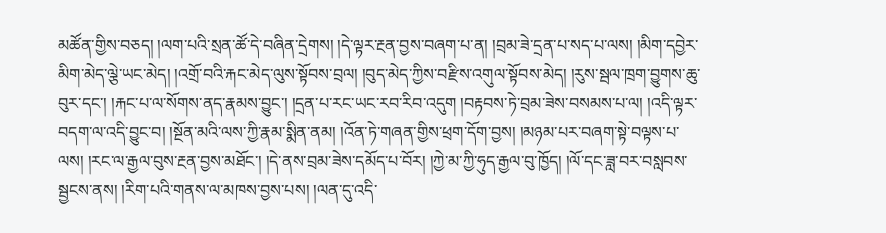མཚོན་གྱིས་བཅད། །ལག་པའི་སྲན་ཚོ་དེ་བཞིན་དྲེགས། །དེ་ལྟར་རྔན་བྱས་བཞག་པ་ན། །བྲམ་ཟེ་དྲན་པ་སད་པ་ལས། །མིག་དབྱེར་མིག་མེད་ལྕེ་ཡང་མེད། །འགྲོ་བའི་རྐང་མེད་ལུས་སྟོབས་བྲལ། །བུད་མེད་ཀྱིས་བརྫིས་འགུལ་སྟོབས་མེད། །རུས་སྦལ་ཁྲག་བྱུགས་ཆུ་བུར་དང་། །རྐང་པ་ལ་སོགས་ནད་རྣམས་བྱུང་། །དྲན་པ་རང་ཡང་རབ་རིབ་འདུག །བརྟབས་ཏེ་བྲམ་ཟེས་བསམས་པ་ལ། །འདི་ལྟར་བདག་ལ་འདི་བྱུང་བ། །སྔོན་མའི་ལས་ཀྱི་རྣམ་སྨིན་ནམ། །འོན་ཏེ་གཞན་གྱིས་ཕྲག་དོག་བྱས། །མཉམ་པར་བཞག་སྟེ་བལྟས་པ་ལས། །རང་ལ་རྒྱལ་བུས་རྔན་བྱས་མཐོང་། །དེ་ནས་བྲམ་ཟེས་དམོད་པ་བོར། །ཀྱེ་མ་ཀྱི་ཧུད་རྒྱལ་བུ་ཁྱོད། །ལོ་དང་ཟླ་བར་བསླབས་སྦྱངས་ནས། །རིག་པའི་གནས་ལ་མཁས་བྱས་པས། །ལན་དུ་འདི་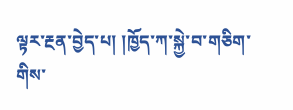ལྟར་རྔན་བྱེད་པ། །ཁྱོད་ཀ་སྐྱེ་བ་གཅིག་གིས་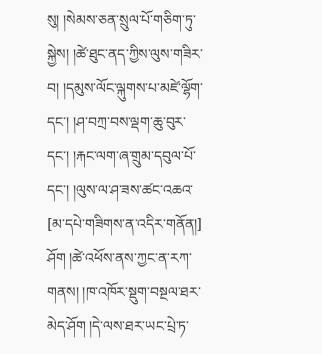སུ། །སེམས་ཅན་སྲུལ་པོ་གཅིག་ཏུ་སྐྱེས། །ཚེ་ཐུང་ནད་ཀྱིས་ལུས་གཟིར་བ། །དམུས་ལོང་ལྐུགས་པ་མཛེ་ལྷོག་དང་། །ཤ་བཀྲ་བས་ལྡག་ཆུ་བུར་དང་། །རྐང་ལག་ཞ་གྲུམ་དབུལ་པོ་དང་། །ལུས་ལ་ཤ་ཟས་ཚང་འཆའ་
[མ་དཔེ་གཟིགས་ན་འདིར་གནོན།]
ཤོག །ཚེ་འཕོས་ནས་ཀྱང་ན་རཀ་གནས། །ཁ་འཁོར་སྡུག་བསྔལ་ཐར་མེད་ཤོག །དེ་ལས་ཐར་ཡང་པྲེ་ཏ་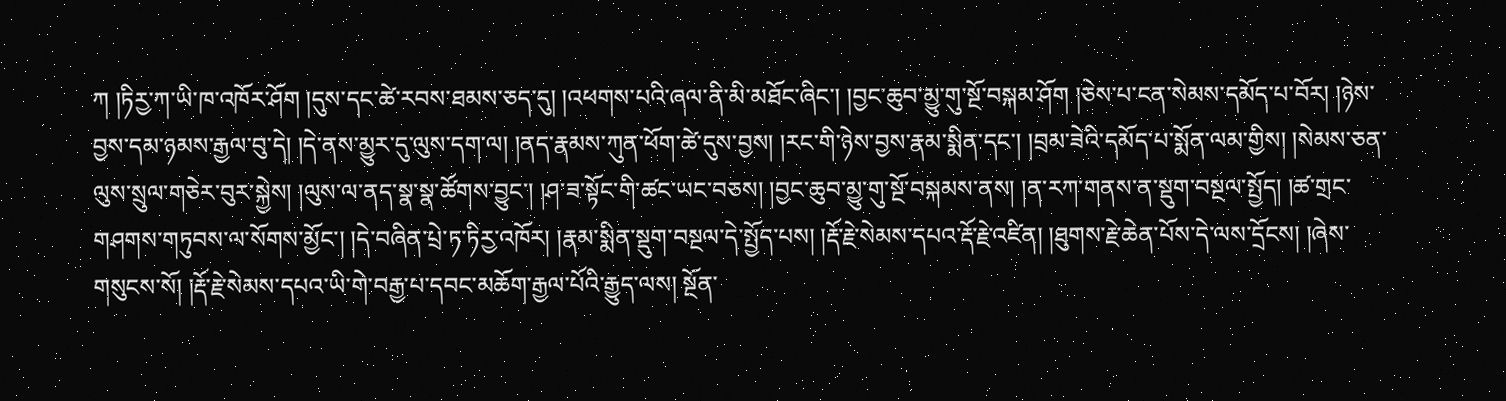ཀ །ཏིརྱ་ཀ་ཡི་ཁ་འཁོར་ཤོག །དུས་དང་ཚེ་རབས་ཐམས་ཅད་དུ། །འཕགས་པའི་ཞལ་ནི་མི་མཐོང་ཞིང་། །བྱང་ཆུབ་མྱུ་གུ་སྔོ་བསྐམ་ཤོག །ཅེས་པ་ངན་སེམས་དམོད་པ་བོར། །ཉེས་བྱས་དམ་ཉམས་རྒྱལ་བུ་དེ། །དེ་ནས་མྱུར་དུ་ལུས་དག་ལ། །ནད་རྣམས་ཀུན་ཕོག་ཚེ་དུས་བྱས། །རང་གི་ཉེས་བྱས་རྣམ་སྨིན་དང་། །བྲམ་ཟེའི་དམོད་པ་སྨོན་ལམ་གྱིས། །སེམས་ཅན་ལུས་སྲུལ་གཅེར་བུར་སྐྱེས། །ལུས་ལ་ནད་སྣ་སྣ་ཚོགས་བྱུང་། །ཤ་ཟ་སྟོང་གི་ཚང་ཡང་བཅས། །བྱང་ཆུབ་མྱུ་གུ་སྔོ་བསྐམས་ནས། །ན་རཀ་གནས་ན་སྡུག་བསྔལ་སྤྱོད། །ཚ་གྲང་གཤགས་གཏུབས་ལ་སོགས་མྱོང་། །དེ་བཞིན་པྲེ་ཏ་ཏིརྱ་འཁོར། །རྣམ་སྨིན་སྡུག་བསྔལ་དེ་སྤྱོད་པས། །རྡོ་རྗེ་སེམས་དཔའ་རྡོ་རྗེ་འཛིན། །ཐུགས་རྗེ་ཆེན་པོས་དེ་ལས་དྲོངས། །ཞེས་གསུངས་སོ། །རྡོ་རྗེ་སེམས་དཔའ་ཡི་གེ་བརྒྱ་པ་དབང་མཆོག་རྒྱལ་པོའི་རྒྱུད་ལས། སྔོན་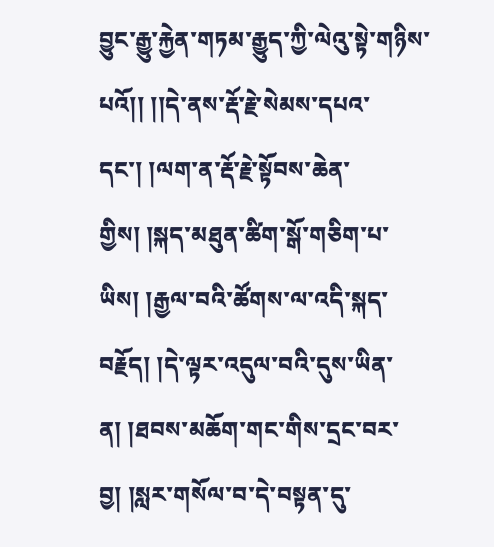བྱུང་རྒྱུ་རྐྱེན་གཏམ་རྒྱུད་ཀྱི་ལེའུ་སྟེ་གཉིས་པའོ།། །།དེ་ནས་རྡོ་རྗེ་སེམས་དཔའ་དང་། །ལག་ན་རྡོ་རྗེ་སྟོབས་ཆེན་གྱིས། །སྐད་མཐུན་ཚིག་སྒོ་གཅིག་པ་ཡིས། །རྒྱལ་བའི་ཚོགས་ལ་འདི་སྐད་བརྗོད། །དེ་ལྟར་འདུལ་བའི་དུས་ཡིན་ན། །ཐབས་མཆོག་གང་གིས་དྲང་བར་བྱ། །སླར་གསོལ་བ་དེ་བསྟན་དུ་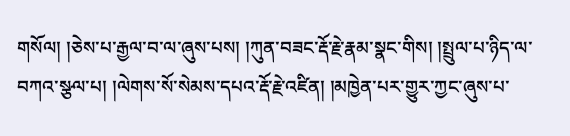གསོལ། །ཅེས་པ་རྒྱལ་བ་ལ་ཞུས་པས། །ཀུན་བཟང་རྡོ་རྗེ་རྣམ་སྣང་གིས། །སྤྲུལ་པ་ཉིད་ལ་བཀའ་སྩལ་པ། །ལེགས་སོ་སེམས་དཔའ་རྡོ་རྗེ་འཛིན། །མཁྱེན་པར་གྱུར་ཀྱང་ཞུས་པ་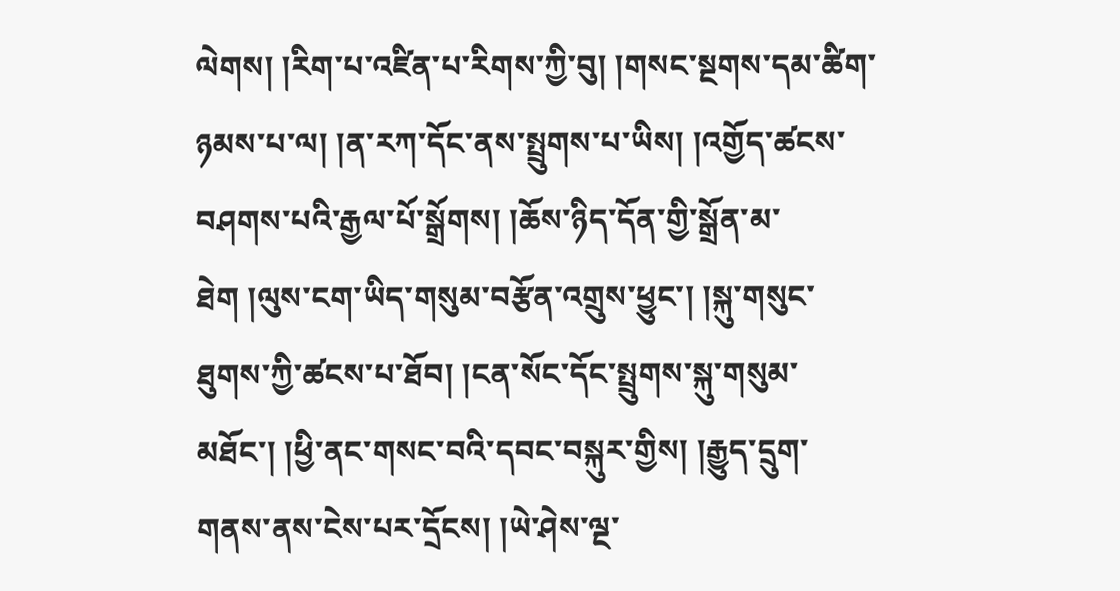ལེགས། །རིག་པ་འཛིན་པ་རིགས་ཀྱི་བུ། །གསང་སྔགས་དམ་ཚིག་ཉམས་པ་ལ། །ན་རཀ་དོང་ནས་སྤྲུགས་པ་ཡིས། །འགྱོད་ཚངས་བཤགས་པའི་རྒྱལ་པོ་སྒྲོགས། །ཆོས་ཉིད་དོན་གྱི་སྒྲོན་མ་ཐེག །ལུས་ངག་ཡིད་གསུམ་བརྩོན་འགྲུས་ཕྱུང་། །སྐུ་གསུང་ཐུགས་ཀྱི་ཚངས་པ་ཐོབ། །ངན་སོང་དོང་སྤྲུགས་སྐུ་གསུམ་མཐོང་། །ཕྱི་ནང་གསང་བའི་དབང་བསྐུར་གྱིས། །རྒྱུད་དྲུག་གནས་ནས་ངེས་པར་དྲོངས། །ཡེ་ཤེས་ལྔ་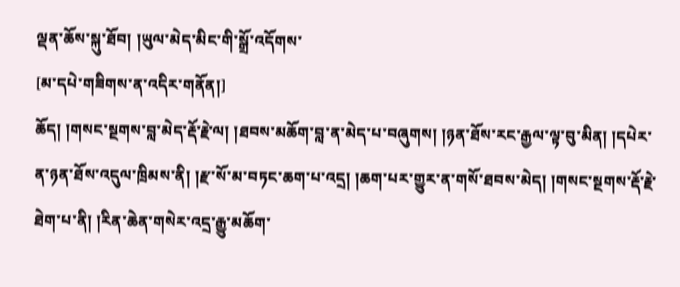ལྡན་ཆོས་སྐུ་ཐོབ། །ཡུལ་མེད་མིང་གི་སྒྲོ་འདོགས་
[མ་དཔེ་གཟིགས་ན་འདིར་གནོན།]
ཆོད། །གསང་སྔགས་བླ་མེད་རྡོ་རྗེ་ལ། །ཐབས་མཆོག་བླ་ན་མེད་པ་བཞུགས། །ཉན་ཐོས་རང་རྒྱལ་ལྟ་བུ་མིན། །དཔེར་ན་ཉན་ཐོས་འདུལ་ཁྲིམས་ནི། །རྫ་སོ་མ་བཏང་ཆག་པ་འདྲ། །ཆག་པར་གྱུར་ན་གསོ་ཐབས་མེད། །གསང་སྔགས་རྡོ་རྗེ་ཐེག་པ་ནི། །རིན་ཆེན་གསེར་འདྲ་རྒྱུ་མཆོག་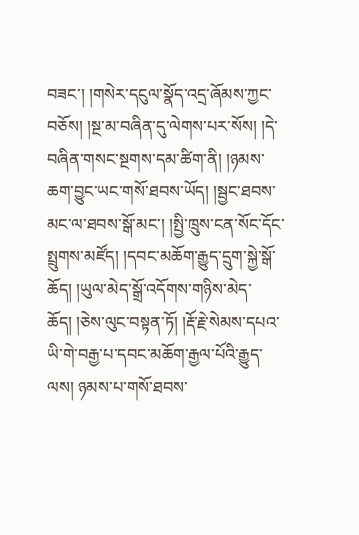བཟང་། །གསེར་དངུལ་སྣོད་འདྲ་ཞོམས་ཀྱང་བཅོས། །སྔ་མ་བཞིན་དུ་ལེགས་པར་སོས། །དེ་བཞིན་གསང་སྔགས་དམ་ཚིག་ནི། །ཉམས་ཆག་བྱུང་ཡང་གསོ་ཐབས་ཡོད། །སྦྱང་ཐབས་མང་ལ་ཐབས་སྒོ་མང་། །སྤྱི་ཁྲུས་ངན་སོང་དོང་སྤྲུགས་མཛོད། །དབང་མཆོག་རྒྱུད་དྲུག་སྐྱེ་སྒོ་ཆོད། །ཡུལ་མེད་སྒྲོ་འདོགས་གཉིས་མེད་ཆོད། །ཅེས་ལུང་བསྟན་ཏོ། །རྡོ་རྗེ་སེམས་དཔའ་ཡི་གེ་བརྒྱ་པ་དབང་མཆོག་རྒྱལ་པོའི་རྒྱུད་ལས། ཉམས་པ་གསོ་ཐབས་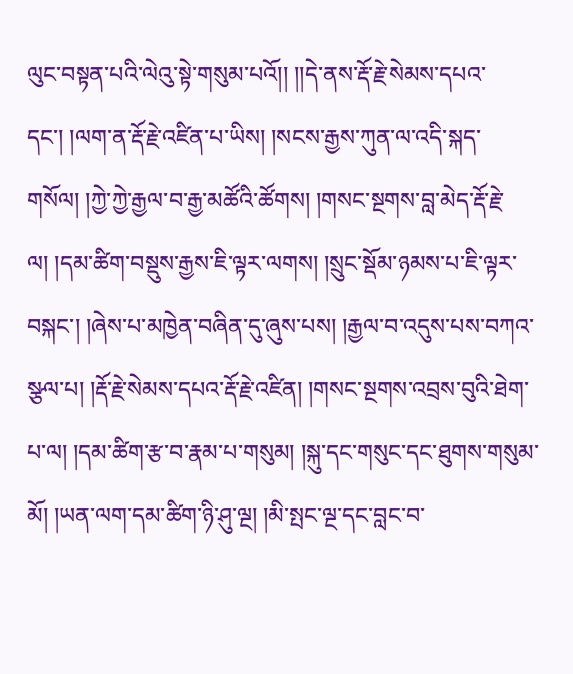ལུང་བསྟན་པའི་ལེའུ་སྟེ་གསུམ་པའོ།། །།དེ་ནས་རྡོ་རྗེ་སེམས་དཔའ་དང་། །ལག་ན་རྡོ་རྗེ་འཛིན་པ་ཡིས། །སངས་རྒྱས་ཀུན་ལ་འདི་སྐད་གསོལ། །ཀྱེ་ཀྱེ་རྒྱལ་བ་རྒྱ་མཚོའི་ཚོགས། །གསང་སྔགས་བླ་མེད་རྡོ་རྗེ་ལ། །དམ་ཚིག་བསྡུས་རྒྱས་ཇི་ལྟར་ལགས། །སྲུང་སྡོམ་ཉམས་པ་ཇི་ལྟར་བསྐང་། །ཞེས་པ་མཁྱེན་བཞིན་དུ་ཞུས་པས། །རྒྱལ་བ་འདུས་པས་བཀའ་སྩལ་པ། །རྡོ་རྗེ་སེམས་དཔའ་རྡོ་རྗེ་འཛིན། །གསང་སྔགས་འབྲས་བུའི་ཐེག་པ་ལ། །དམ་ཚིག་རྩ་བ་རྣམ་པ་གསུམ། །སྐུ་དང་གསུང་དང་ཐུགས་གསུམ་མོ། །ཡན་ལག་དམ་ཚིག་ཉི་ཤུ་ལྔ། །མི་སྤང་ལྔ་དང་བླང་བ་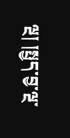ལྔ། །སྤྱད་བྱ་ལྔ་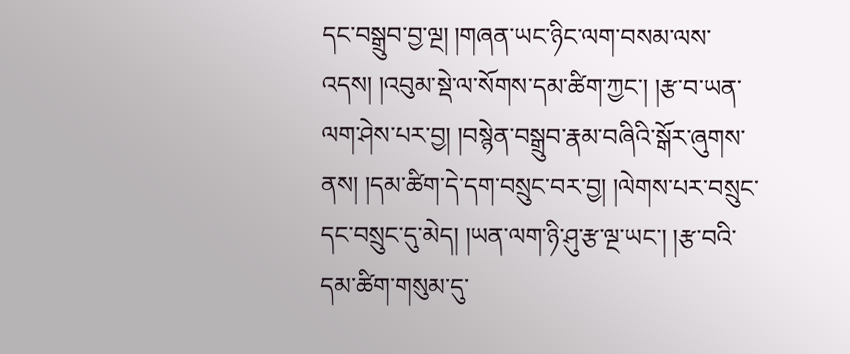དང་བསྒྲུབ་བྱ་ལྔ། །གཞན་ཡང་ཉིང་ལག་བསམ་ལས་འདས། །འབུམ་སྡེ་ལ་སོགས་དམ་ཚིག་ཀྱང་། །རྩ་བ་ཡན་ལག་ཤེས་པར་བྱ། །བསྙེན་བསྒྲུབ་རྣམ་བཞིའི་སྒོར་ཞུགས་ནས། །དམ་ཚིག་དེ་དག་བསྲུང་བར་བྱ། །ལེགས་པར་བསྲུང་དང་བསྲུང་དུ་མེད། །ཡན་ལག་ཉི་ཤུ་རྩ་ལྔ་ཡང་། །རྩ་བའི་དམ་ཚིག་གསུམ་དུ་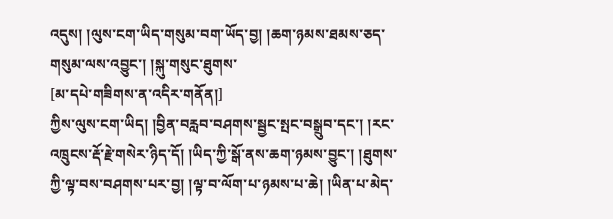འདུས། །ལུས་ངག་ཡིད་གསུམ་བག་ཡོད་བྱ། །ཆག་ཉམས་ཐམས་ཅད་གསུམ་ལས་འབྱུང་། །སྐུ་གསུང་ཐུགས་
[མ་དཔེ་གཟིགས་ན་འདིར་གནོན།]
ཀྱིས་ལུས་ངག་ཡིད། །བྱིན་བརླབ་བཤགས་སྦྱང་སྤང་བསྒྲུབ་དང་། །རང་འཁྲུངས་རྡོ་རྗེ་གསེར་ཉིད་དོ། །ཡིད་ཀྱི་སྒོ་ནས་ཆག་ཉམས་བྱུང་། །ཐུགས་ཀྱི་ལྟ་བས་བཤགས་པར་བྱ། །ལྟ་བ་ལོག་པ་ཉམས་པ་ཆེ། །ཡིན་པ་མེད་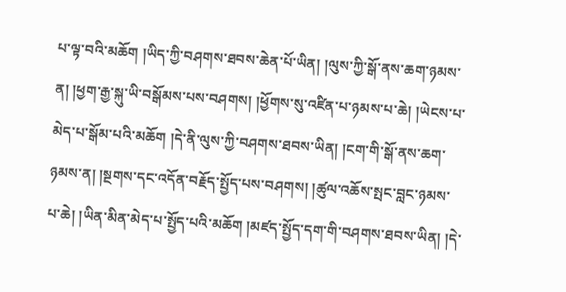པ་ལྟ་བའི་མཆོག །ཡིད་ཀྱི་བཤགས་ཐབས་ཆེན་པོ་ཡིན། །ལུས་ཀྱི་སྒོ་ནས་ཆག་ཉམས་ན། །ཕྱག་རྒྱ་སྐུ་ཡི་བསྒོམས་པས་བཤགས། །ཕྱོགས་སུ་འཛིན་པ་ཉམས་པ་ཆེ། །ཡེངས་པ་མེད་པ་སྒོམ་པའི་མཆོག །དེ་ནི་ལུས་ཀྱི་བཤགས་ཐབས་ཡིན། །ངག་གི་སྒོ་ནས་ཆག་ཉམས་ན། །སྔགས་དང་འདོན་བརྗོད་སྤྱོད་པས་བཤགས། །ཚུལ་འཆོས་སྤང་བླང་ཉམས་པ་ཆེ། །ཡིན་མིན་མེད་པ་སྤྱོད་པའི་མཆོག །མཛད་སྤྱོད་དག་གི་བཤགས་ཐབས་ཡིན། །དེ་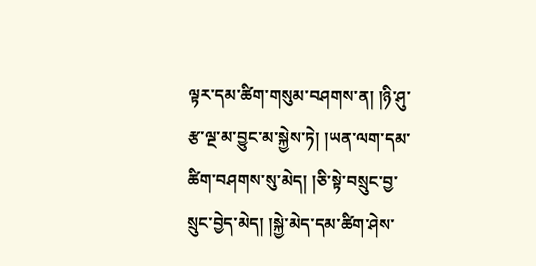ལྟར་དམ་ཚིག་གསུམ་བཤགས་ན། །ཉི་ཤུ་རྩ་ལྔ་མ་བྱུང་མ་སྐྱེས་ཏེ། །ཡན་ལག་དམ་ཚིག་བཤགས་སུ་མེད། །ཅི་སྟེ་བསྲུང་བྱ་སྲུང་བྱེད་མེད། །སྐྱེ་མེད་དམ་ཚིག་ཤེས་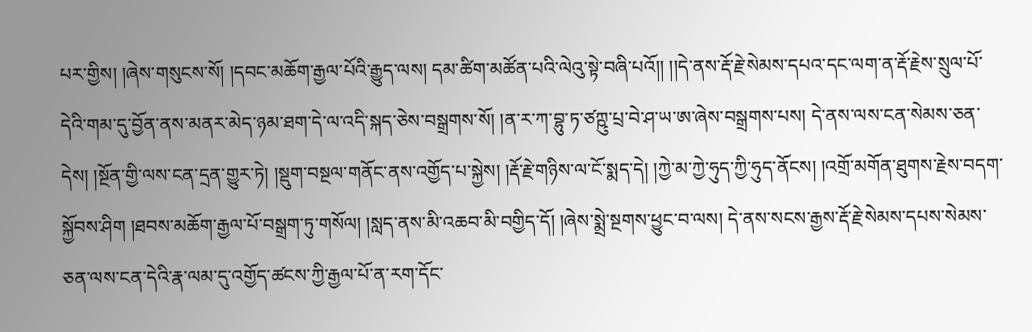པར་གྱིས། །ཞེས་གསུངས་སོ། །དབང་མཆོག་རྒྱལ་པོའི་རྒྱུད་ལས། དམ་ཚིག་མཚོན་པའི་ལེའུ་སྟེ་བཞི་པའོ།། །།དེ་ནས་རྡོ་རྗེ་སེམས་དཔའ་དང་ལག་ན་རྡོ་རྗེས་སྲུལ་པོ་དེའི་གམ་དུ་བྱོན་ནས་མནར་མེད་ཉམ་ཐག་དེ་ལ་འདི་སྐད་ཅེས་བསྒྲགས་སོ། །ན་ར་ཀ་བྷུ་ཏ་ཙཀྵུ་པྲ་བེ་ཤ་ཡ་ཨ་ཞེས་བསྒྲགས་པས། དེ་ནས་ལས་ངན་སེམས་ཅན་དེས། །སྔོན་གྱི་ལས་ངན་དྲན་གྱུར་ཏེ། །སྡུག་བསྔལ་གནོང་ནས་འགྱོད་པ་སྐྱེས། །རྡོ་རྗེ་གཉིས་ལ་ངོ་སྨད་དེ། །ཀྱེ་མ་ཀྱེ་ཧུད་ཀྱི་ཧུད་ནོངས། །འགྲོ་མགོན་ཐུགས་རྗེས་བདག་སྐྱོབས་ཤིག །ཐབས་མཆོག་རྒྱལ་པོ་བསྒྲག་ཏུ་གསོལ། །སླད་ནས་མི་འཆབ་མི་བགྱིད་དོ། །ཞེས་སྨྲེ་སྔགས་ཕྱུང་བ་ལས། དེ་ནས་སངས་རྒྱས་རྡོ་རྗེ་སེམས་དཔས་སེམས་ཅན་ལས་ངན་དེའི་རྣ་ལམ་དུ་འགྱོད་ཚངས་ཀྱི་རྒྱལ་པོ་ན་རག་དོང་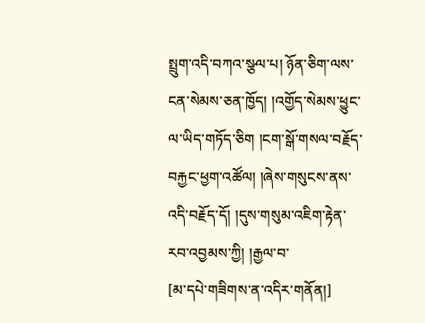སྤྲུག་འདི་བཀའ་སྩལ་པ། ཉོན་ཅིག་ལས་ངན་སེམས་ཅན་ཁྱོད། །འགྱོད་སེམས་ཕྱུང་ལ་ཡིད་གཏོད་ཅིག །ངག་སྒོ་གསལ་བརྗོད་བརྐྱང་ཕྱག་འཚོལ། །ཞེས་གསུངས་ནས་འདི་བརྗོད་དོ། །དུས་གསུམ་འཇིག་རྟེན་རབ་འབྱམས་ཀྱི། །རྒྱལ་བ་
[མ་དཔེ་གཟིགས་ན་འདིར་གནོན།]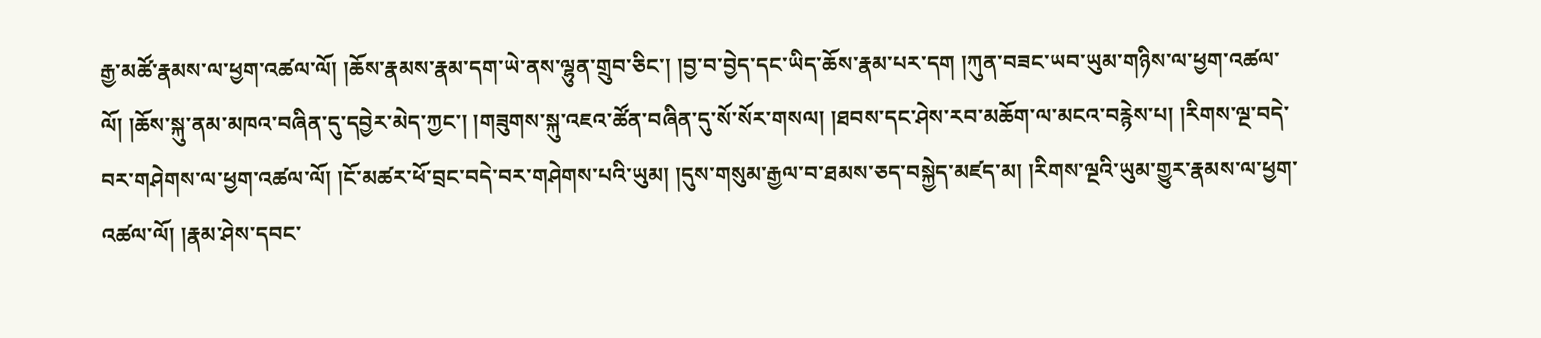རྒྱ་མཚོ་རྣམས་ལ་ཕྱག་འཚལ་ལོ། །ཆོས་རྣམས་རྣམ་དག་ཡེ་ནས་ལྷུན་གྲུབ་ཅིང་། །བྱ་བ་བྱེད་དང་ཡིད་ཆོས་རྣམ་པར་དག །ཀུན་བཟང་ཡབ་ཡུམ་གཉིས་ལ་ཕྱག་འཚལ་ལོ། །ཆོས་སྐུ་ནམ་མཁའ་བཞིན་དུ་དབྱེར་མེད་ཀྱང་། །གཟུགས་སྐུ་འཇའ་ཚོན་བཞིན་དུ་སོ་སོར་གསལ། །ཐབས་དང་ཤེས་རབ་མཆོག་ལ་མངའ་བརྙེས་པ། །རིགས་ལྔ་བདེ་བར་གཤེགས་ལ་ཕྱག་འཚལ་ལོ། །ངོ་མཚར་ཕོ་བྲང་བདེ་བར་གཤེགས་པའི་ཡུམ། །དུས་གསུམ་རྒྱལ་བ་ཐམས་ཅད་བསྐྱེད་མཛད་མ། །རིགས་ལྔའི་ཡུམ་གྱུར་རྣམས་ལ་ཕྱག་འཚལ་ལོ། །རྣམ་ཤེས་དབང་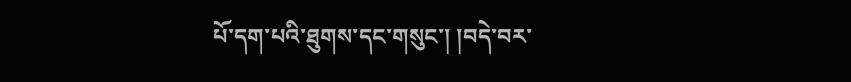པོ་དག་པའི་ཐུགས་དང་གསུང་། །བདེ་བར་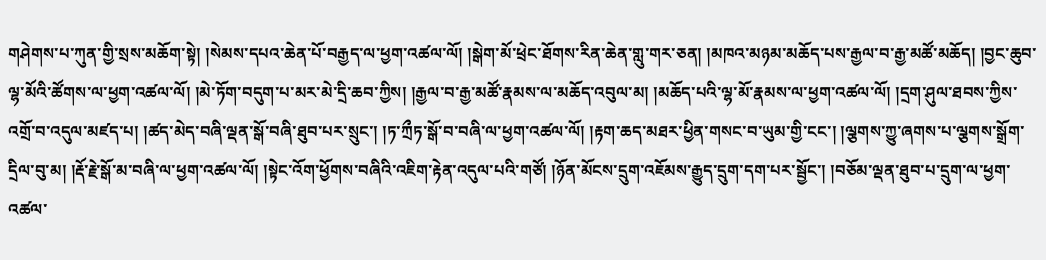གཤེགས་པ་ཀུན་གྱི་སྲས་མཆོག་སྟེ། །སེམས་དཔའ་ཆེན་པོ་བརྒྱད་ལ་ཕྱག་འཚལ་ལོ། །སྒེག་མོ་ཕྲེང་ཐོགས་རིན་ཆེན་གླུ་གར་ཅན། །མཁའ་མཉམ་མཆོད་པས་རྒྱལ་བ་རྒྱ་མཚོ་མཆོད། །བྱང་ཆུབ་ལྷ་མོའི་ཚོགས་ལ་ཕྱག་འཚལ་ལོ། །མེ་ཏོག་བདུག་པ་མར་མེ་དྲི་ཆབ་ཀྱིས། །རྒྱལ་བ་རྒྱ་མཚོ་རྣམས་ལ་མཆོད་འབུལ་མ། །མཆོད་པའི་ལྷ་མོ་རྣམས་ལ་ཕྱག་འཚལ་ལོ། །དྲག་ཤུལ་ཐབས་ཀྱིས་འགྲོ་བ་འདུལ་མཛད་པ། །ཚད་མེད་བཞི་ལྡན་སྒོ་བཞི་ཐུབ་པར་སྲུང་། །ཏ་ཀྲྀཏ་སྒོ་བ་བཞི་ལ་ཕྱག་འཚལ་ལོ། །རྟག་ཆད་མཐར་ཕྱིན་གསང་བ་ཡུམ་གྱི་ངང་། །ལྕགས་ཀྱུ་ཞགས་པ་ལྕགས་སྒྲོག་དྲིལ་བུ་མ། །རྡོ་རྗེ་སྒོ་མ་བཞི་ལ་ཕྱག་འཚལ་ལོ། །སྟེང་འོག་ཕྱོགས་བཞིའི་འཇིག་རྟེན་འདུལ་པའི་གཙོ། །ཉོན་མོངས་དྲུག་འཇོམས་རྒྱུད་དྲུག་དག་པར་སྦྱོང་། །བཅོམ་ལྡན་ཐུབ་པ་དྲུག་ལ་ཕྱག་འཚལ་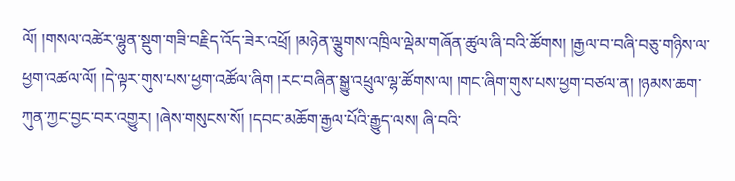ལོ། །གསལ་འཚེར་ལྷུན་སྡུག་གཟི་བརྗིད་འོད་ཟེར་འཕྲོ། །མཉེན་ལྕུགས་འཁྲིལ་ལྡེམ་གཞོན་ཚུལ་ཞི་བའི་ཚོགས། །རྒྱལ་བ་བཞི་བཅུ་གཉིས་ལ་ཕྱག་འཚལ་ལོ། །དེ་ལྟར་གུས་པས་ཕྱག་འཚོལ་ཞིག །རང་བཞིན་སྒྱུ་འཕྲུལ་ལྷ་ཚོགས་ལ། །གང་ཞིག་གུས་པས་ཕྱག་བཙལ་ན། །ཉམས་ཆག་ཀུན་ཀྱང་བྱང་བར་འགྱུར། །ཞེས་གསུངས་སོ། །དབང་མཆོག་རྒྱལ་པོའི་རྒྱུད་ལས། ཞི་བའི་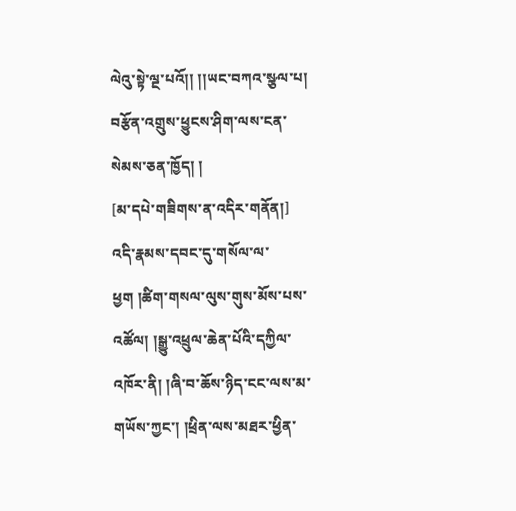ལེའུ་སྟེ་ལྔ་པའོ།། །།ཡང་བཀའ་སྩལ་པ། བརྩོན་འགྲུས་ཕྱུངས་ཤིག་ལས་ངན་སེམས་ཅན་ཁྱོད། །
[མ་དཔེ་གཟིགས་ན་འདིར་གནོན།]
འདི་རྣམས་དབང་དུ་གསོལ་ལ་ཕྱག །ཚིག་གསལ་ལུས་གུས་མོས་པས་འཚོལ། །སྒྱུ་འཕྲུལ་ཆེན་པོའི་དཀྱིལ་འཁོར་ནི། །ཞི་བ་ཆོས་ཉིད་ངང་ལས་མ་གཡོས་ཀྱང་། །ཕྲིན་ལས་མཐར་ཕྱིན་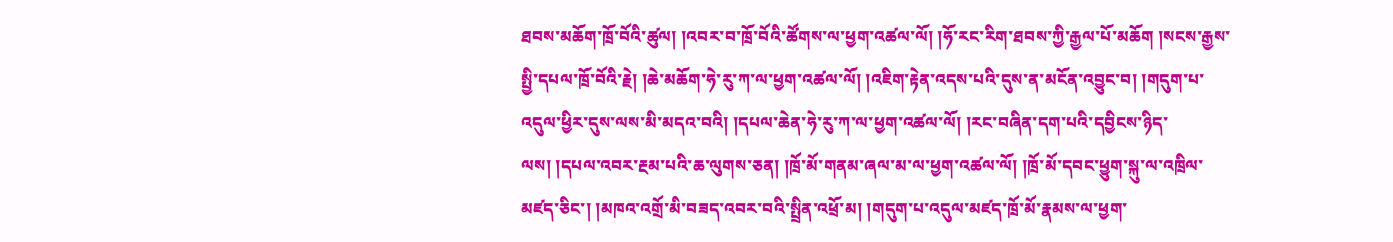ཐབས་མཆོག་ཁྲོ་བོའི་ཚུལ། །འབར་བ་ཁྲོ་བོའི་ཚོགས་ལ་ཕྱག་འཚལ་ལོ། །ཧོ་རང་རིག་ཐབས་ཀྱི་རྒྱལ་པོ་མཆོག །སངས་རྒྱས་སྤྱི་དཔལ་ཁྲོ་བོའི་རྗེ། །ཆེ་མཆོག་ཧེ་རུ་ཀ་ལ་ཕྱག་འཚལ་ལོ། །འཇིག་རྟེན་འདས་པའི་དུས་ན་མངོན་འབྱུང་བ། །གདུག་པ་འདུལ་ཕྱིར་དུས་ལས་མི་མདའ་བའི། །དཔལ་ཆེན་ཧེ་རུ་ཀ་ལ་ཕྱག་འཚལ་ལོ། །རང་བཞིན་དག་པའི་དབྱིངས་ཉིད་ལས། །དཔལ་འབར་རྔམ་པའི་ཆ་ལུགས་ཅན། །ཁྲོ་མོ་གནམ་ཞལ་མ་ལ་ཕྱག་འཚལ་ལོ། །ཁྲོ་མོ་དབང་ཕྱུག་སྐུ་ལ་འཁྲིལ་མཛད་ཅིང་། །མཁའ་འགྲོ་མི་བཟད་འབར་བའི་སྤྲིན་འཕྲོ་མ། །གདུག་པ་འདུལ་མཛད་ཁྲོ་མོ་རྣམས་ལ་ཕྱག་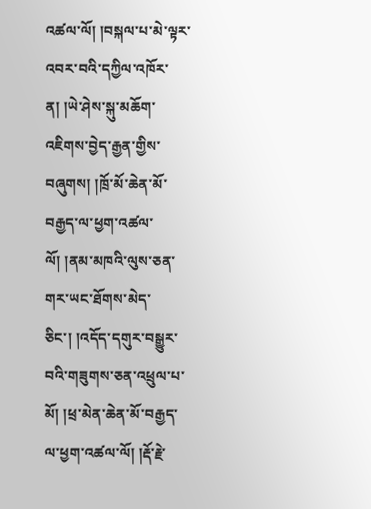འཚལ་ལོ། །བསྐལ་པ་མེ་ལྟར་འབར་བའི་དཀྱིལ་འཁོར་ན། །ཡེ་ཤེས་སྐུ་མཆོག་འཇིགས་བྱེད་རྒྱན་གྱིས་བཞུགས། །ཁྲོ་མོ་ཆེན་མོ་བརྒྱད་ལ་ཕྱག་འཚལ་ལོ། །ནམ་མཁའི་ལུས་ཅན་གར་ཡང་ཐོགས་མེད་ཅིང་། །འདོད་དགུར་བསྒྱུར་བའི་གཟུགས་ཅན་འཕྲུལ་པ་མོ། །ཕྲ་མེན་ཆེན་མོ་བརྒྱད་ལ་ཕྱག་འཚལ་ལོ། །རྡོ་རྗེ་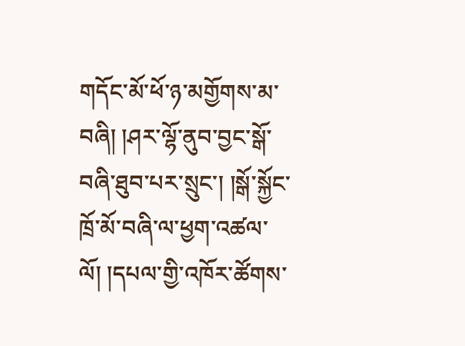གདོང་མོ་ཕོ་ཉ་མགྱོགས་མ་བཞི། །ཤར་ལྷོ་ནུབ་བྱང་སྒོ་བཞི་ཐུབ་པར་སྲུང་། །སྒོ་སྐྱོང་ཁྲོ་མོ་བཞི་ལ་ཕྱག་འཚལ་ལོ། །དཔལ་གྱི་འཁོར་ཚོགས་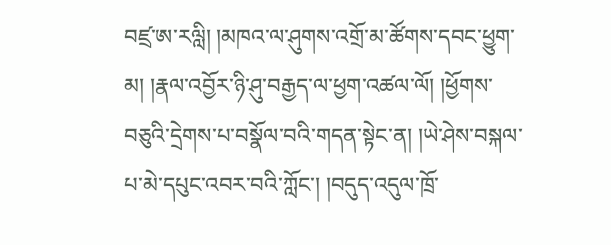བཛྲ་ཨ་རལླི། །མཁའ་ལ་ཤུགས་འགྲོ་མ་ཚོགས་དབང་ཕྱུག་མ། །རྣལ་འབྱོར་ཉི་ཤུ་བརྒྱད་ལ་ཕྱག་འཚལ་ལོ། །ཕྱོགས་བཅུའི་དྲེགས་པ་བསྣོལ་བའི་གདན་སྟེང་ན། །ཡེ་ཤེས་བསྐལ་པ་མེ་དཔུང་འབར་བའི་ཀློང་། །བདུད་འདུལ་ཁྲོ་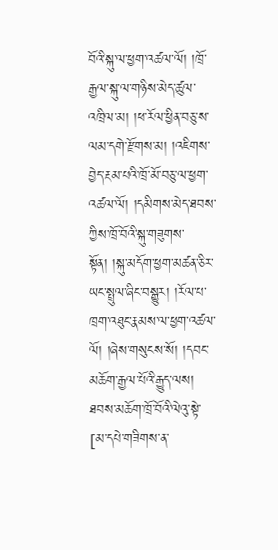བོའི་སྐུ་ལ་ཕྱག་འཚལ་ལོ། །ཁྲོ་རྒྱལ་སྐུ་ལ་གཉིས་མེད་ཚུལ་འཁྲིལ་མ། །ཕ་རོལ་ཕྱིན་བཅུ་ས་ལམ་དགེ་རྫོགས་མ། །འཇིགས་བྱེད་རྔམ་པའི་ཁྲོ་མོ་བཅུ་ལ་ཕྱག་འཚལ་ལོ། །དམིགས་མེད་ཐབས་ཀྱིས་ཁྲོ་བོའི་སྐུ་གཟུགས་སྟོན། །སྐུ་མདོག་ཕྱག་མཚན་ཅིར་ཡང་སྤྲུལ་ཞིང་བསྒྱུར། །རོལ་པ་ཁྲག་འཐུང་རྣམས་ལ་ཕྱག་འཚལ་ལོ། །ཞེས་གསུངས་སོ། །དབང་མཆོག་རྒྱལ་པོའི་རྒྱུད་ལས། ཐབས་མཆོག་ཁྲོ་བོའི་ལེའུ་སྟེ་
[མ་དཔེ་གཟིགས་ན་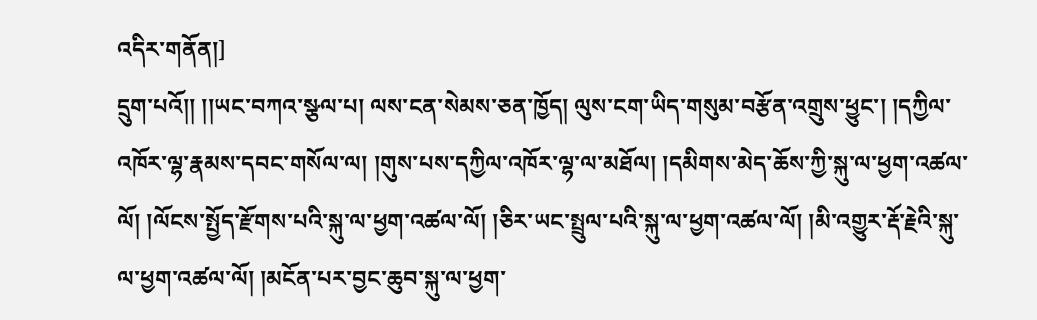འདིར་གནོན།]
དྲུག་པའོ།། །།ཡང་བཀའ་སྩལ་པ། ལས་ངན་སེམས་ཅན་ཁྱོད། ལུས་ངག་ཡིད་གསུམ་བརྩོན་འགྲུས་ཕྱུང་། །དཀྱིལ་འཁོར་ལྷ་རྣམས་དབང་གསོལ་ལ། །གུས་པས་དཀྱིལ་འཁོར་ལྷ་ལ་མཐོལ། །དམིགས་མེད་ཆོས་ཀྱི་སྐུ་ལ་ཕྱག་འཚལ་ལོ། །ལོངས་སྤྱོད་རྫོགས་པའི་སྐུ་ལ་ཕྱག་འཚལ་ལོ། །ཅིར་ཡང་སྤྲུལ་པའི་སྐུ་ལ་ཕྱག་འཚལ་ལོ། །མི་འགྱུར་རྡོ་རྗེའི་སྐུ་ལ་ཕྱག་འཚལ་ལོ། །མངོན་པར་བྱང་ཆུབ་སྐུ་ལ་ཕྱག་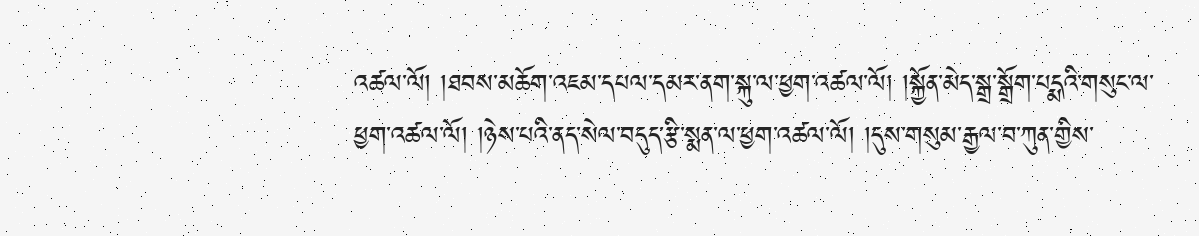འཚལ་ལོ། །ཐབས་མཆོག་འཇམ་དཔལ་དམར་ནག་སྐུ་ལ་ཕྱག་འཚལ་ལོ། །སྐྱོན་མེད་སྒྲ་སྒྲོག་པདྨའི་གསུང་ལ་ཕྱག་འཚལ་ལོ། །ཉེས་པའི་ནད་སེལ་བདུད་རྩི་སྨན་ལ་ཕྱག་འཚལ་ལོ། །དུས་གསུམ་རྒྱལ་བ་ཀུན་གྱིས་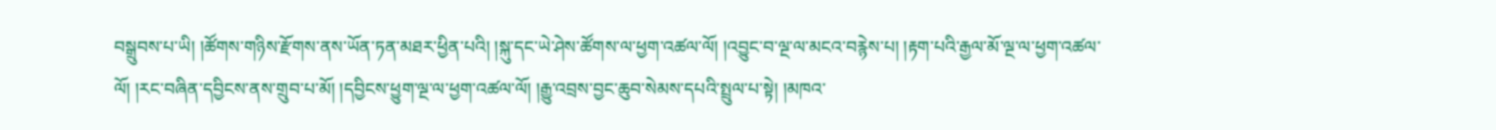བསྒྲུབས་པ་ཡི། །ཚོགས་གཉིས་རྫོགས་ནས་ཡོན་ཏན་མཐར་ཕྱིན་པའི། །སྐུ་དང་ཡེ་ཤེས་ཚོགས་ལ་ཕྱག་འཚལ་ལོ། །འབྱུང་བ་ལྔ་ལ་མངའ་བརྙེས་པ། །རྟག་པའི་རྒྱལ་མོ་ལྔ་ལ་ཕྱག་འཚལ་ལོ། །རང་བཞིན་དབྱིངས་ནས་གྲུབ་པ་མོ། །དབྱིངས་ཕྱུག་ལྔ་ལ་ཕྱག་འཚལ་ལོ། །རྒྱུ་འབྲས་བྱང་ཆུབ་སེམས་དཔའི་སྤྲུལ་པ་སྟེ། །མཁའ་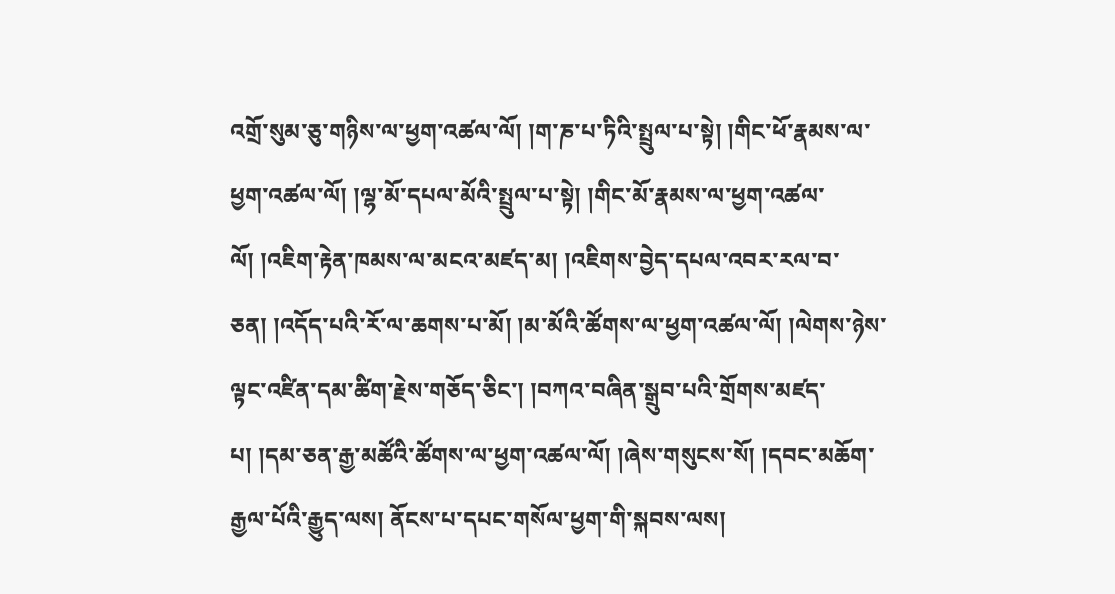འགྲོ་སུམ་ཅུ་གཉིས་ལ་ཕྱག་འཚལ་ལོ། །ག་ཎ་པ་ཏིའི་སྤྲུལ་པ་སྟེ། །གིང་ཕོ་རྣམས་ལ་ཕྱག་འཚལ་ལོ། །ལྷ་མོ་དཔལ་མོའི་སྤྲུལ་པ་སྟེ། །གིང་མོ་རྣམས་ལ་ཕྱག་འཚལ་ལོ། །འཇིག་རྟེན་ཁམས་ལ་མངའ་མཛད་མ། །འཇིགས་བྱེད་དཔལ་འབར་རལ་བ་ཅན། །འདོད་པའི་རོ་ལ་ཆགས་པ་མོ། །མ་མོའི་ཚོགས་ལ་ཕྱག་འཚལ་ལོ། །ལེགས་ཉེས་ལྟང་འཛིན་དམ་ཚིག་རྗེས་གཅོད་ཅིང་། །བཀའ་བཞིན་སྒྲུབ་པའི་གྲོགས་མཛད་པ། །དམ་ཅན་རྒྱ་མཚོའི་ཚོགས་ལ་ཕྱག་འཚལ་ལོ། །ཞེས་གསུངས་སོ། །དབང་མཆོག་རྒྱལ་པོའི་རྒྱུད་ལས། ནོངས་པ་དཔང་གསོལ་ཕྱག་གི་སྐབས་ལས།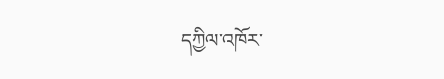དཀྱིལ་འཁོར་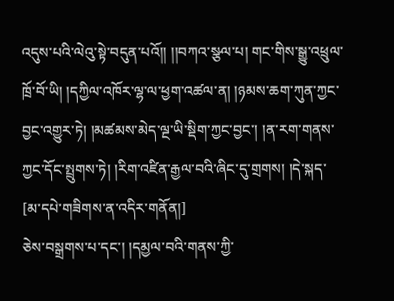འདུས་པའི་ལེའུ་སྟེ་བདུན་པའོ།། །།བཀའ་སྩལ་པ། གང་གིས་སྒྱུ་འཕྲུལ་ཁྲོ་བོ་ཡི། །དཀྱིལ་འཁོར་ལྷ་ལ་ཕྱག་འཚལ་ན། །ཉམས་ཆག་ཀུན་ཀྱང་བྱང་འགྱུར་ཏེ། །མཚམས་མེད་ལྔ་ཡི་སྡིག་ཀྱང་བྱང་། །ན་རག་གནས་ཀྱང་དོང་སྤྲུགས་ཏེ། །རིག་འཛིན་རྒྱལ་བའི་ཞིང་དུ་གྲགས། །དེ་སྐད་
[མ་དཔེ་གཟིགས་ན་འདིར་གནོན།]
ཅེས་བསྒྲགས་པ་དང་། །དམྱལ་བའི་གནས་ཀྱི་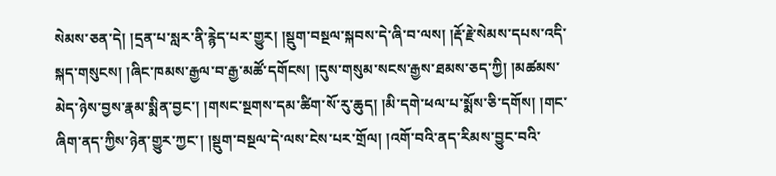སེམས་ཅན་དེ། །དྲན་པ་སླར་ནི་རྙེད་པར་གྱུར། །སྡུག་བསྔལ་སྐབས་དེ་ཞི་བ་ལས། །རྡོ་རྗེ་སེམས་དཔས་འདི་སྐད་གསུངས། །ཞིང་ཁམས་རྒྱལ་བ་རྒྱ་མཚོ་དགོངས། །དུས་གསུམ་སངས་རྒྱས་ཐམས་ཅད་ཀྱི། །མཚམས་མེད་ཉེས་བྱས་རྣམ་སྨིན་བྱང་། །གསང་སྔགས་དམ་ཚིག་སོ་རུ་ཆུད། །མི་དགེ་ཕལ་པ་སྨོས་ཅི་དགོས། །གང་ཞིག་ནད་ཀྱིས་ཉེན་གྱུར་ཀྱང་། །སྡུག་བསྔལ་དེ་ལས་ངེས་པར་གྲོལ། །འགོ་བའི་ནད་རིམས་བྱུང་བའི་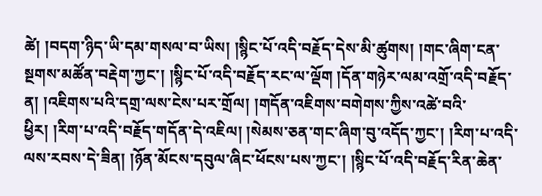ཚེ། །བདག་ཉིད་ཡི་དམ་གསལ་བ་ཡིས། །སྙིང་པོ་འདི་བརྗོད་དེས་མི་ཚུགས། །གང་ཞིག་ངན་སྔགས་མཚོན་བརྡེག་ཀྱང་། །སྙིང་པོ་འདི་བརྗོད་རང་ལ་ལྡོག །དོན་གཉེར་ལམ་འགྲོ་འདི་བརྗོད་ན། །འཇིགས་པའི་དགྲ་ལས་ངེས་པར་གྲོལ། །གདོན་འཇིགས་བགེགས་ཀྱིས་འཚེ་བའི་ཕྱིར། །རིག་པ་འདི་བརྗོད་གདོན་དེ་འཇིལ། །སེམས་ཅན་གང་ཞིག་བུ་འདོད་ཀྱང་། །རིག་པ་འདི་ལས་རབས་དེ་ཟིན། །ཉོན་མོངས་དབུལ་ཞིང་ཕོངས་པས་ཀྱང་། །སྙིང་པོ་འདི་བརྗོད་རིན་ཆེན་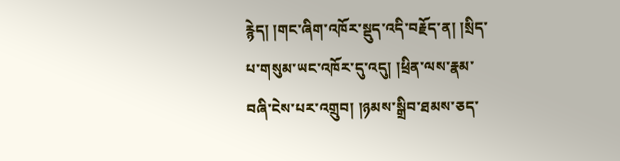རྙེད། །གང་ཞིག་འཁོར་སྡུད་འདི་བརྗོད་ན། །སྲིད་པ་གསུམ་ཡང་འཁོར་དུ་འདུ། །ཕྲིན་ལས་རྣམ་བཞི་ངེས་པར་འགྲུབ། །ཉམས་སྒྲིབ་ཐམས་ཅད་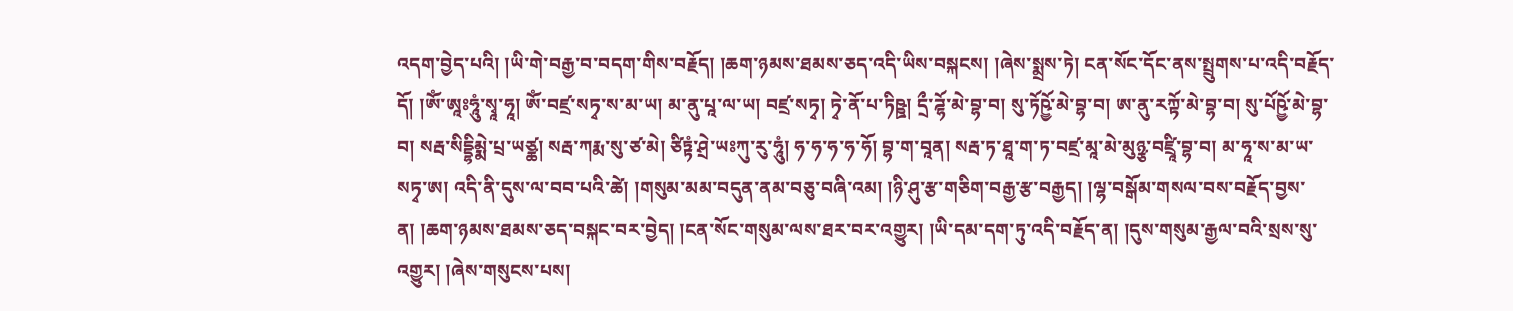འདག་བྱེད་པའི། །ཡི་གེ་བརྒྱ་བ་བདག་གིས་བརྗོད། །ཆག་ཉམས་ཐམས་ཅད་འདི་ཡིས་བསྐངས། །ཞེས་སྨྲས་ཏེ། ངན་སོང་དོང་ནས་སྤྲུགས་པ་འདི་བརྗོད་དོ། །ཨོཾ་ཨཱཿཧཱུཾ་སྭཱ་ཧཱ། ཨོཾ་བཛྲ་སཏྭ་ས་མ་ཡ། མ་ནུ་པཱ་ལ་ཡ། བཛྲ་སཏྭ། ཏྭེ་ནོ་པ་ཏིཥྛ། དྲྀ་ཌྷོ་མེ་བྷ་བ། སུ་ཏོཥྱོ་མེ་བྷ་བ། ཨ་ནུ་རཀྟོ་མེ་བྷ་བ། སུ་པོཥྱོ་མེ་བྷ་བ། སརྦ་སིདྡྷིམྨེ་པྲ་ཡཙྪ། སརྦ་ཀརྨ་སུ་ཙ་མེ། ཙིཏྟཾ་ཤྲེ་ཡཿཀུ་རུ་ཧཱུཾ། ཧ་ཧ་ཧ་ཧ་ཧོ། བྷ་ག་བཱན། སརྦ་ཏ་ཐཱ་ག་ཏ་བཛྲ་མཱ་མེ་མུཉྩ་བཛྲཱི་བྷ་བ། མ་ཧཱ་ས་མ་ཡ་སཏྭ་ཨ། འདི་ནི་དུས་ལ་བབ་པའི་ཚེ། །གསུམ་མམ་བདུན་ནམ་བཅུ་བཞི་འམ། །ཉི་ཤུ་རྩ་གཅིག་བརྒྱ་རྩ་བརྒྱད། །ལྷ་བསྒོམ་གསལ་བས་བརྗོད་བྱས་ན། །ཆག་ཉམས་ཐམས་ཅད་བསྐང་བར་བྱེད། །ངན་སོང་གསུམ་ལས་ཐར་བར་འགྱུར། །ཡི་དམ་དག་ཏུ་འདི་བརྗོད་ན། །དུས་གསུམ་རྒྱལ་བའི་སྲས་སུ་འགྱུར། །ཞེས་གསུངས་པས།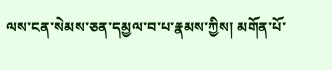ལས་ངན་སེམས་ཅན་དམྱལ་བ་པ་རྣམས་ཀྱིས། མགོན་པོ་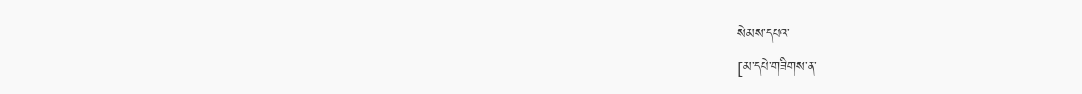སེམས་དཔའ་
[མ་དཔེ་གཟིགས་ན་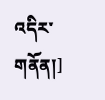འདིར་གནོན།]